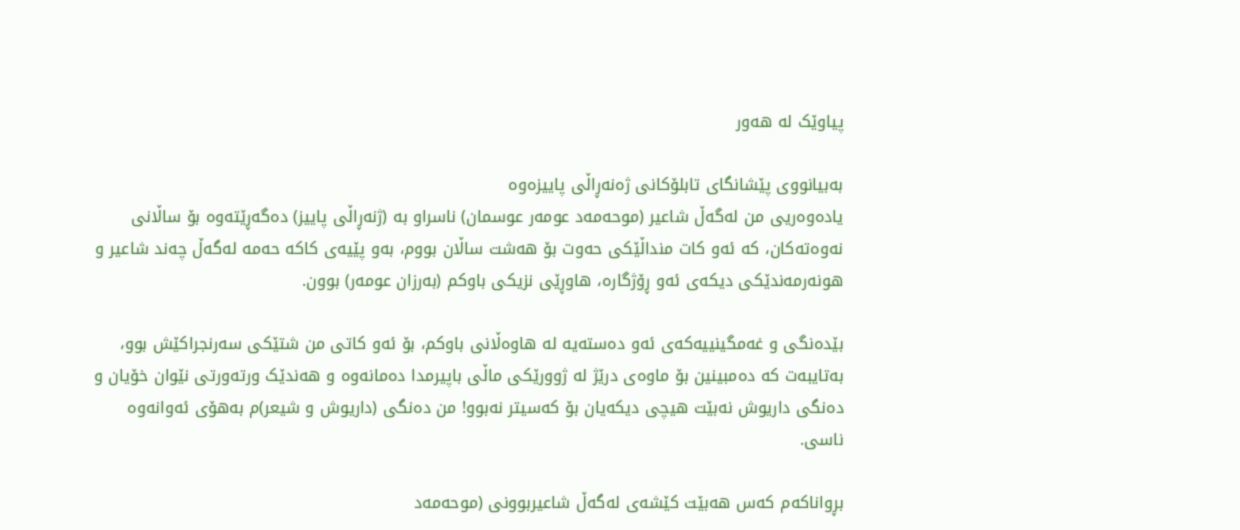پیاوێک لە هەور

بەبیانووی پێشانگای تابلۆکانی ژەنەڕاڵی پاییزەوە
یادەوەریی من لەگەڵ شاعیر (موحەمەد عومەر عوسمان) ناسراو بە (ژنەڕاڵى پاییز) دەگەڕێتەوە بۆ ساڵانى نەوەتەکان، کە ئەو کات منداڵێکى حەوت بۆ هەشت ساڵان بووم، بەو پێیەى کاکە حەمە لەگەڵ چەند شاعیر و هونەرمەندێکى دیکەى ئەو ڕۆژگارە، هاوڕێى نزیکى باوکم (بەرزان عومەر) بوون.

بێدەنگى و غەمگینییەکەى ئەو دەستەیە لە هاوەڵانى باوکم، بۆ ئەو کاتى من شتێکى سەرنجراکێش بوو، بەتایبەت کە دەمبینین بۆ ماوەى درێژ لە ژوورێکى ماڵى باپیرمدا دەمانەوە و هەندێک ورتەورتی نێوان خۆیان و دەنگی داریوش نەبێت هیچى دیکەیان بۆ کەسیتر نەبوو! من دەنگى (داریوش و شیعر)م بەهۆى ئەوانەوە ناسى.

بڕواناکەم کەس هەبێت کێشەى لەگەڵ شاعیربوونى (موحەمەد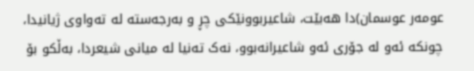عومەر عوسمان)دا هەبێت، شاعیربوونێکی چڕ و بەرجەستە لە تەواوی ژیانیدا، چونکە ئەو لە جۆرى ئەو شاعیرانەبوو، نەک تەنیا لە میانى شیعردا، بەڵکو بۆ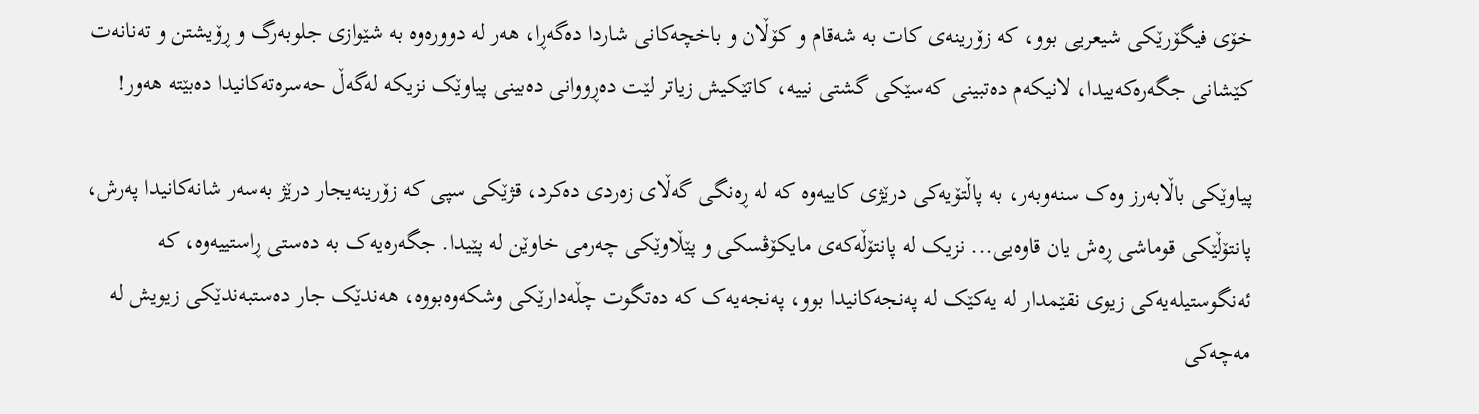خۆى فیگۆرێکى شیعریی بوو، کە زۆرینەى کات بە شەقام و کۆڵان و باخچەکانى شاردا دەگەڕا، هەر لە دوورەوە بە شێوازى جلوبەرگ و ڕۆیشتن و تەنانەت کێشانى جگەرەکەییدا، لانیکەم دەتبینى کەسێکى گشتى نییە، کاتێکیش زیاتر لێت دەڕووانی دەبینی پیاوێک نزیکە لەگەڵ حەسرەتەکانیدا دەبێتە هەور!

پیاوێکى باڵابەرز وەک سنەوبەر، بە پاڵتۆیەکى درێژى کاییەوە کە لە ڕەنگى گەڵاى زەردى دەکرد، قژێکى سپى کە زۆرینەیجار درێژ بەسەر شانەکانیدا پەرش، پانتۆڵێکى قوماشى ڕەش یان قاوەیی... نزیک لە پانتۆڵەکەى مایکۆڤسکى و پێڵاوێکى چەرمى خاوێن لە پێیدا. جگەرەیەک بە دەستى ڕاستییەوە، کە ئەنگوستیلەیەکى زیوى نقێمدار لە یەکێک لە پەنجەکانیدا بوو، پەنجەیەک کە دەتگوت چڵەدارێکى وشکەوەبووە، هەندێک جار دەستبەندێکى زیویش لە مەچەکى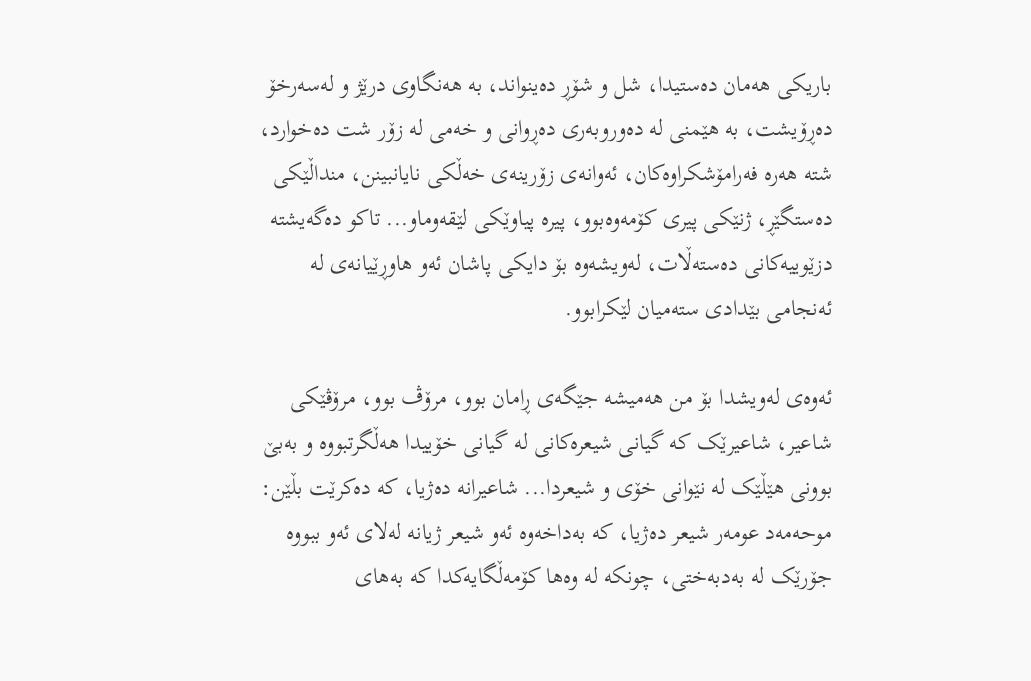باریکى هەمان دەستیدا، شل و شۆڕ دەینواند، بە هەنگاوى درێژ و لەسەرخۆ دەڕۆیشت، بە هێمنى لە دەوروبەرى دەڕوانى و خەمى لە زۆر شت دەخوارد، شتە هەرە فەرامۆشکراوەکان، ئەوانەى زۆرینەى خەڵکى نایانبینن، منداڵێکى دەستگێڕ، ژنێکى پیری کۆمەوەبوو، پیرە پیاوێکى لێقەوماو... تاکو دەگەیشتە دزێوییەکانى دەستەڵات، لەویشەوە بۆ دایکى پاشان ئەو هاوڕێیانەى لە ئەنجامى بێدادى ستەمیان لێکرابوو.

ئەوەى لەویشدا بۆ من هەمیشە جێگەى ڕامان بوو، مرۆڤ بوو، مرۆڤێکى شاعیر، شاعیرێک کە گیانى شیعرەکانى لە گیانى خۆییدا هەڵگرتبووە و بەبێ بوونى هێڵێک لە نێوانى خۆى و شیعردا... شاعیرانە دەژیا، کە دەکرێت بڵێن: موحەمەد عومەر شیعر دەژیا، کە بەداخەوە ئەو شیعر ژیانە لەلاى ئەو ببووە جۆرێک لە بەدبەختى، چونکە لە وەها کۆمەڵگایەکدا کە بەهاى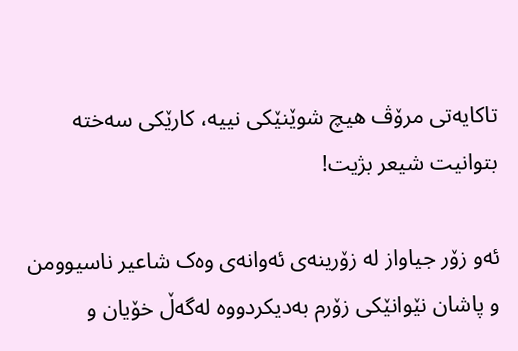تاکایەتى مرۆڤ هیچ شوێنێکى نییە، کارێکى سەختە بتوانیت شیعر بژیت!

ئەو زۆر جیاواز لە زۆرینەى ئەوانەى وەک شاعیر ناسیوومن و پاشان نێوانێکى زۆرم بەدیکردووە لەگەڵ خۆیان و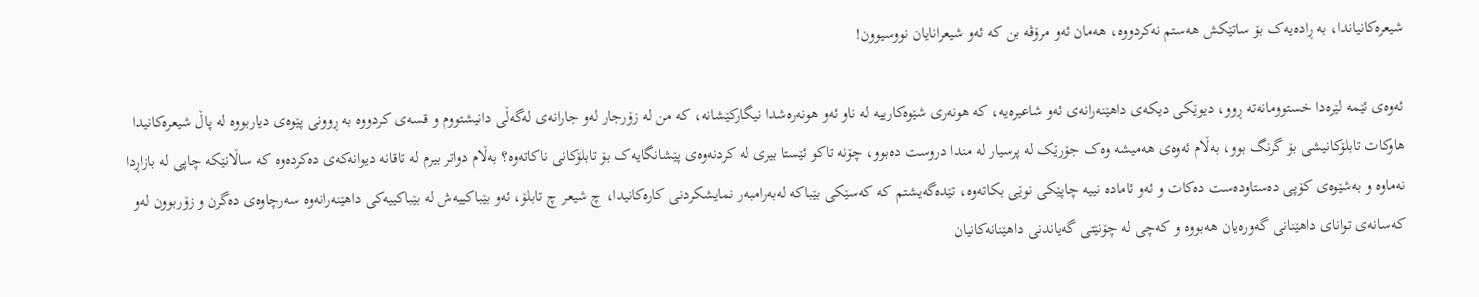شیعرەکانیاندا، بە ڕادەیەک بۆ ساتێکش هەستم نەکردووە، هەمان ئەو مرۆڤە بن کە ئەو شیعرانایان نووسیوون!

ئەوەى ئێمە لێرەدا خستوومانەتە ڕوو، دیوێکى دیکەى داهێنەرانەى ئەو شاعیرەیە، کە هونەری شێوەکارییە لە ناو ئەو هونەرەشدا نیگارکێشانە، کە من لە زۆرجار لەو جارانەى لەگەڵى دانیشتووم و قسەى کردووە بە ڕوونى پێوەى دیاربووە لە پاڵ شیعرەکانیدا  هاوکات تابلۆکانیشى بۆ گرنگ بوو، بەڵام ئەوەى هەمیشە وەک جۆرێک لە پرسیار لە مندا دروست دەبوو، چۆنە تاکو ئێستا بیرى لە کردنەوەى پێشانگایەک بۆ تابلۆکانى ناکاتەوە؟ بەڵام دواتر بیرم لە تاقانە دیوانەکەى دەکردەوە کە ساڵانێکە چاپى لە بازاڕدا نەماوە و بەشێوەى کۆپى دەستاودەست دەکات و ئەو ئامادە نییە چاپێکى نوێى بکاتەوە، تێدەگەیشتم کە کەسێکى بێباکە لەبەرامبەر نمایشکردنى کارەکانیدا، چ شیعر چ تابلۆ، ئەو بێباکییەش لە بێباکییەکى داهێنەرانەوە سەرچاوەى دەگرن و زۆربوون لەو کەسانەى تواناى داهێنانى گەورەیان هەبووە و کەچى لە چۆنێتى گەیاندنى داهێنانەکانیان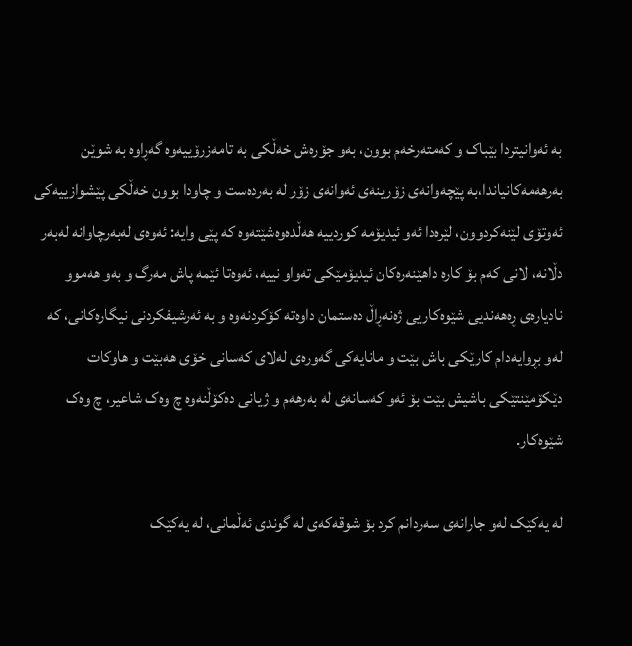بە ئەوانیتردا بێباک و کەمتەرخەم بوون، بەو جۆرەش خەڵکى بە تامەزرۆییەوە گەڕاوە بە شوێن بەرهەمەکانیاندا،بە پێچەوانەى زۆرینەى ئەوانەى زۆر لە بەردەست و چاودا بوون خەڵکى پێشوازییەکى ئەوتۆى لێنەکردوون، لێرەدا ئەو ئیدیۆمە کوردییە هەڵدەوەشێتەوە کە پێى وایە: ئەوەى لەبەرچاوانە لەبەر دڵانە، لانى کەم بۆ کارە داهێنەرەکان ئیدیۆمێکى تەواو نییە، ئەوەتا ئێمە پاش مەرگ و بەو هەموو نادیارەى ڕەهەندیی شێوەکاریی ژەنەڕاڵ دەستمان داوەتە کۆکردنەوە و بە ئەرشیفکردنى نیگارەکانى، کە لەو بڕوایەدام کارێکى باش بێت و مانایەکى گەورەى لەلاى کەسانى خۆى هەبێت و هاوکات دێکۆمێنتێکى باشیش بێت بۆ ئەو کەسانەى لە بەرهەم و ژیانى دەکۆڵنەوە چ وەک شاعیر، چ وەک شێوەکار.

لە یەکێک لەو جارانەى سەردانم کرد بۆ شوقەکەى لە گوندى ئەڵمانى، لە یەکێک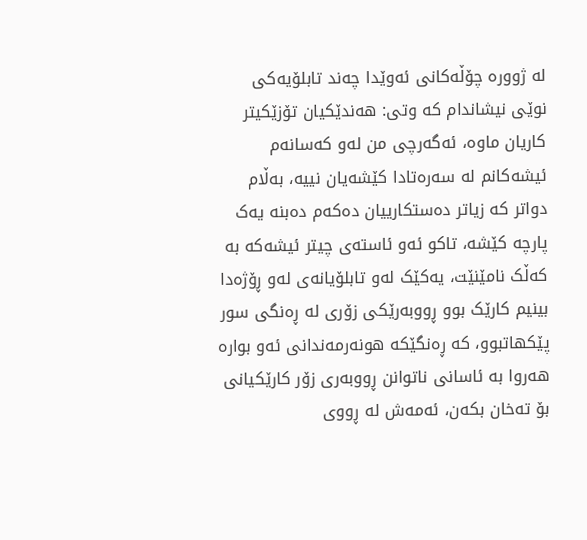لە ژوورە چۆڵەکانى ئەوێدا چەند تابلۆیەکى نوێى نیشاندام کە وتى: هەندێکیان تۆزێکیتر کاریان ماوە، ئەگەرچى من لەو کەسانەم ئیشەکانم لە سەرەتادا کێشەیان نییە، بەڵام دواتر کە زیاتر دەستکارییان دەکەم دەبنە یەک پارچە کێشە، تاکو ئەو ئاستەى چیتر ئیشەکە بە کەڵک نامێنێت، یەکێک لەو تابلۆیانەى لەو ڕۆژەدا بینیم کارێک بوو ڕووبەرێکى زۆرى لە ڕەنگى سور پێکهاتبوو، کە ڕەنگێکە هونەرمەندانى ئەو بوارە هەروا بە ئاسانى ناتوانن ڕووبەرى زۆر کارێکیانى بۆ تەخان بکەن، ئەمەش لە ڕووى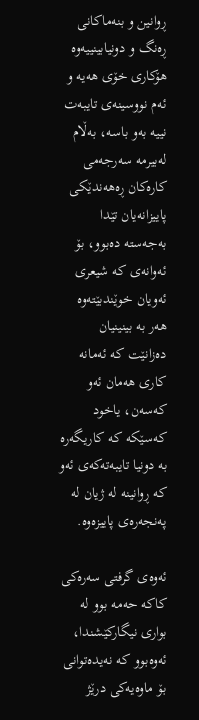ڕوانین و بنەماکانى ڕەنگ و دونیابینییەوە هۆکاری خۆى هەیە و ئەم نووسینەى تایبەت نییە بەو باسە، بەڵام لەبیرمە سەرجەمى کارەکان ڕەهەندێکى پاییزانەیان تێدا بەجەستە دەبوو، بۆ ئەوانەى کە شیعرى ئەویان خوێندبێتەوە هەر بە بینینیان دەزانێت کە ئەمانە کارى هەمان ئەو کەسەن، یاخود کەسێکە کە کاریگەرە بە دونیا تایبەتەکەى ئەو کە ڕوانینە لە ژیان لە پەنجەرەى پاییزەوە.

ئەوەى گرفتى سەرەکى کاکە حەمە بوو لە بوارى نیگارکێشندا، ئەوەبوو کە نەیدەتوانى بۆ ماوەیەکى درێژ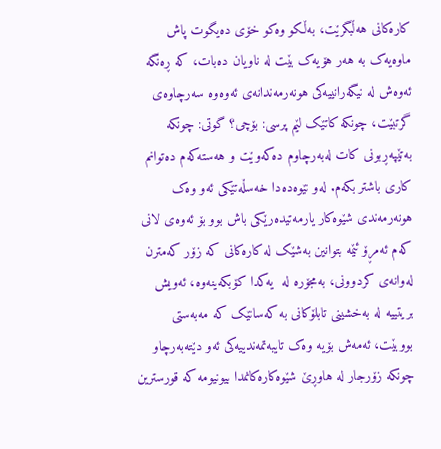کارەکانى هەڵبگرێت، بەڵکو وەکو خۆى دەیگوت پاش ماوەیەک بە هەر هۆیەک بێت لە ناویان دەبات، کە ڕەنگە ئەوەش لە نیگەرانییەکى هونەرمەندانەى ئەوەوە سەرچاوەى گرتبێت، چونکە کاتێک لێم پرسى: بۆچى؟ گوتى: چونکە بەتێپەڕبونى کات لەبەرچاوم دەکەوێت و هەستەکەم دەتوانم کارى باشتر بکەم. لەو نێوەدەدا خەسڵەتێکى ئەو وەک هونەرمەندى شێوەکار یارمەتیدەرێکى باش بوو بۆ ئەوەى لانى کەم ئەمڕۆ ئێمە بتوانین بەشێک لە کارەکانى کە زۆر کەمترن لەوانەى کردوونى، بەمجۆرە لە  یەکدا کۆبکەینەوە، ئەویش بریتییە لە بەخشینى تابلۆکانى بە کەسانێک کە مەبەستى بووبێت، ئەمەش بۆیە وەک تایبەتمەندییەکى ئەو دێتەبەرچاو چونکە زۆرجار لە هاوڕێ شێوەکارەکانمدا بیونیومە کە قورسترین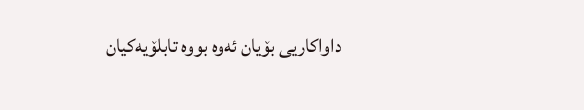داواکاریى بۆیان ئەوە بووە تابلۆیەکیان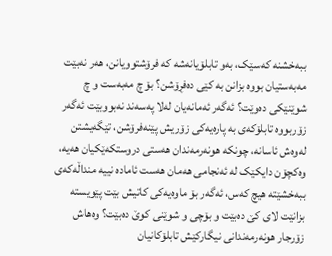ببەخشنە کەسێک، بەو تابلۆیانەشە کە فرۆشتوویانن، هەر نەبێت مەبەستیان بووە بزانن بە کێى دەفڕۆشن؟ بۆ چ مەبەست و چ شوێنێکى دەوێت؟ ئەگەر ئەمانەیان لەلا پەسەند نەبووبێت ئەگەر زۆربووە تابلۆکەى بە پارەیەکى زۆریش پێنەفرۆشن، تێگەیشتن لەوەش ئاسانە، چونکە هونەرمەندان هەستى دروستکەێکیان هەیە، وەکچۆن دایکێک لە ئەنجامى هەمان هەست ئامادە نییە منداڵەکەى ببەخشێتە هیچ کەس، ئەگەر بۆ ماوەیەکى کاتیش بێت پێویستە بزانێت لاى کێ دەبێت و بۆچى و شوێنى کوێ دەبێت؟ وەهاش زۆرجار هونەرمەندانى نیگارکێش تابلۆکانیان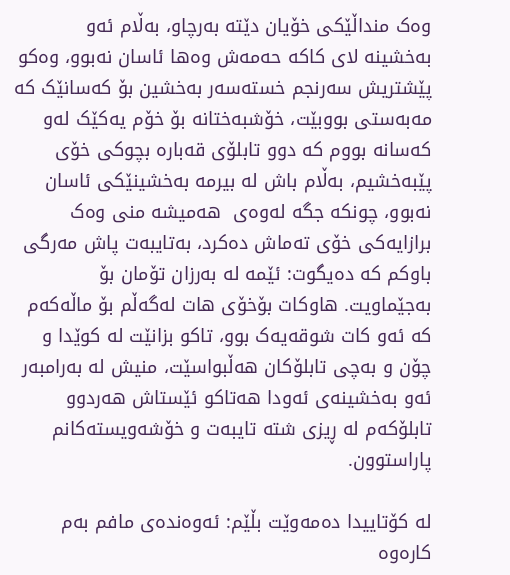وەک منداڵێکى خۆیان دێتە بەرچاو، بەڵام ئەو بەخشینە لاى کاکە حەمەش وەها ئاسان نەبوو، وەکو پێشتریش سەرنجم خستەسەر بەخشین بۆ کەسانێک کە مەبەستى بووبێت، خۆشبەختانە بۆ خۆم یەکێک لەو کەسانە بووم کە دوو تابلۆى قەبارە بچوکى خۆى پێبەخشیم، بەڵام باش لە بیرمە بەخشینێکى ئاسان نەبوو، چونکە جگە لەوەى  هەمیشە منى وەک برازایەکى خۆى تەماش دەکرد، بەتایبەت پاش مەرگى باوکم کە دەیگوت: ئێمە لە بەرزان تۆمان بۆ بەجێماویت. هاوکات بۆخۆى هات لەگەڵم بۆ ماڵەکەم کە ئەو کات شوقەیەک بوو، تاکو بزانێت لە کوێدا و چۆن و بەچى تابلۆکان هەڵبواسێت، منیش لە بەرامبەر ئەو بەخشینەى ئەودا هەتاکو ئێستاش هەردوو تابلۆکەم لە ڕیزى شتە تایبەت و خۆشەویستەکانم پاراستوون.

لە کۆتاییدا دەمەوێت بڵێم: ئەوەندەى مافم بەم کارەوە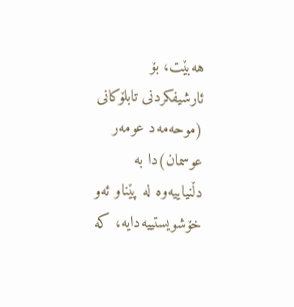هەبێت، بۆ ئارشیفکردنى تابلۆکانى (موحەمەد عومەر عوسمان)دا بە دڵنیاییەوە لە پێناو ئەو خۆشویستییەدایە، کە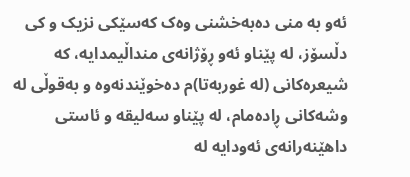ئەو بە منى دەبەخشنى وەک کەسێکی نزیک و کى دڵسۆز، لە پێناو ئەو ڕۆژانەى منداڵیمدایە، کە شیعرەکانى (لە غوربەتا)م دەخوێندنەوە و بەقوڵى لە وشەکانى ڕادەمام، لە پێناو سەلیقە و ئاستى داهێنەرانەى ئەودایە لە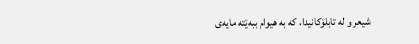شیعر و لە تابلۆکانیدا، کە بە هیوام ببەێتە مایەى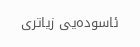ئاسودەیی زیاترى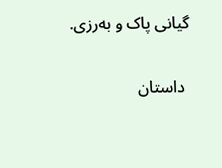گیانى پاک و بەرزی.

 داستان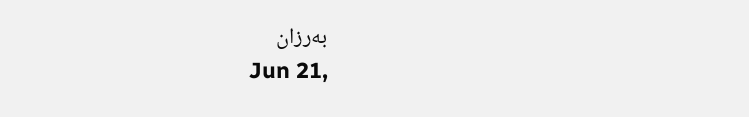بەرزان
Jun 21,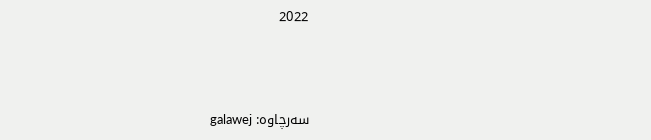2022



سەرچاوە: galawej